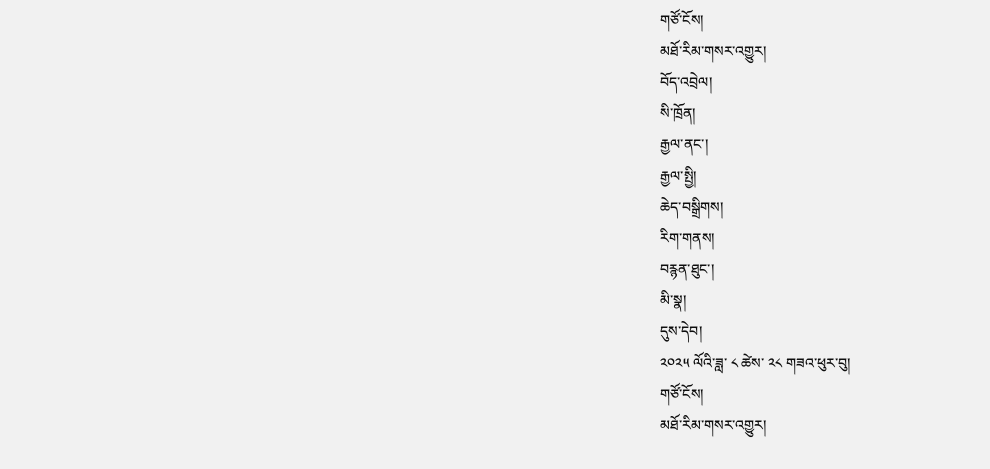གཙོ་ངོས།
མཐོ་རིམ་གསར་འགྱུར།
བོད་འབྲེལ།
སི་ཁྲོན།
རྒྱལ་ནང་།
རྒྱལ་སྤྱི།
ཆེད་བསྒྲིགས།
རིག་གནས།
བརྙན་ཐུང་།
མི་སྣ།
དུས་དེབ།
༢༠༢༥ ལོའི་ཟླ་ ༨ ཚེས་ ༢༨ གཟའ་ཕུར་བུ།
གཙོ་ངོས།
མཐོ་རིམ་གསར་འགྱུར།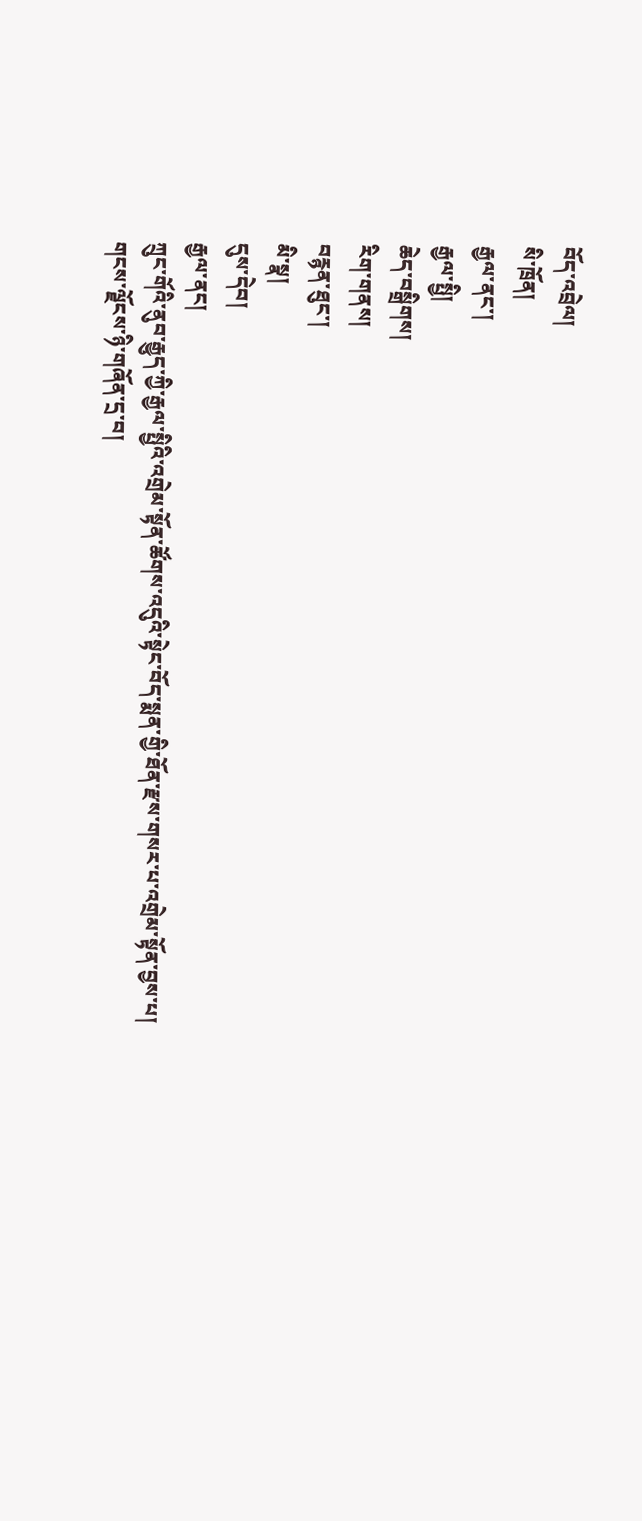བོད་འབྲེལ།
སི་ཁྲོན།
རྒྱལ་ནང་།
རྒྱལ་སྤྱི།
ཆེད་བསྒྲིགས།
རིག་གནས།
བརྙན་ཐུང་།
མི་སྣ།
དུས་དེབ།
རྒྱལ་ནང།
ཀྲུང་གོའི་ནུབ་རྒྱུད་ཀྱི་རྒྱལ་སྤྱིའི་འགྲེམ་སྟོན་ཚོགས་འདུའི་སྟེང་བོད་སྨན་གྱི་ཐོན་རྫས་གསར་པ་འགྲེམ་སྟོན་བྱས་པ།
གངས་ལྗོངས་ཉི་གཞོན་དྲ་བ།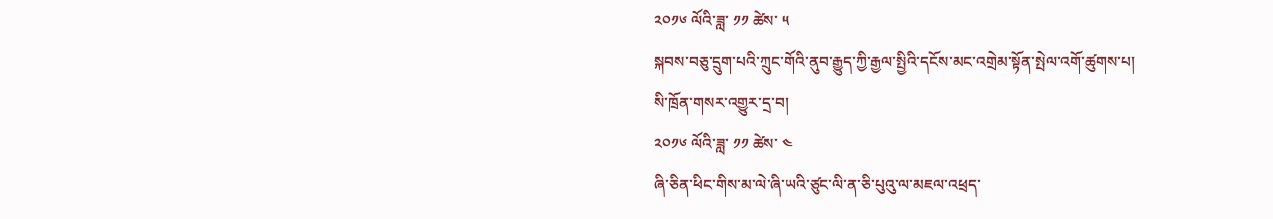༢༠༡༦ ལོའི་ཟླ་ ༡༡ ཚེས་ ༥
སྐབས་བཅུ་དྲུག་པའི་ཀྲུང་གོའི་ནུབ་རྒྱུད་ཀྱི་རྒྱལ་སྤྱིའི་དངོས་མང་འགྲེམ་སྟོན་སྤེལ་འགོ་ཚུགས་པ།
སི་ཁྲོན་གསར་འགྱུར་དྲ་བ།
༢༠༡༦ ལོའི་ཟླ་ ༡༡ ཚེས་ ༤
ཞི་ཅིན་ཕིང་གིས་མ་ལེ་ཞི་ཡའི་ཙུང་ལི་ན་ཅི་པུའུ་ལ་མཇལ་འཕྲད་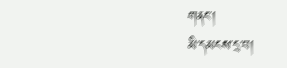གནང་།
མི་དམངས་དྲ་བ།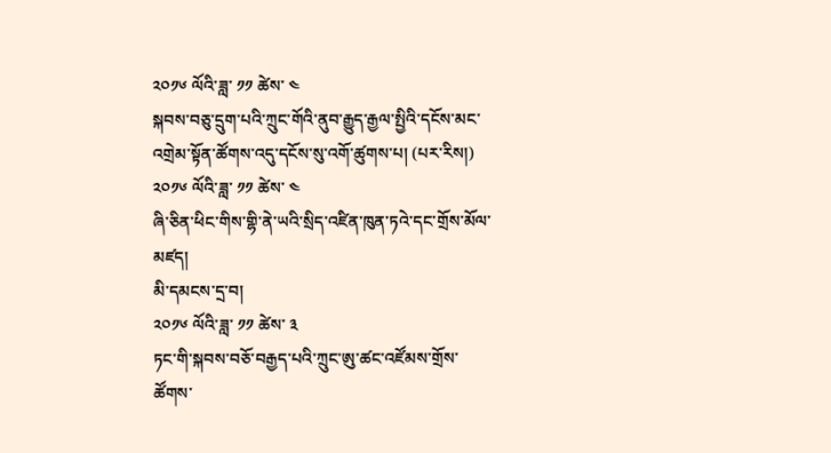༢༠༡༦ ལོའི་ཟླ་ ༡༡ ཚེས་ ༤
སྐབས་བཅུ་དྲུག་པའི་ཀྲུང་གོའི་ནུབ་རྒྱུད་རྒྱལ་སྤྱིའི་དངོས་མང་འགྲེམ་སྟོན་ཚོགས་འདུ་དངོས་སུ་འགོ་ཚུགས་པ། (པར་རིས།)
༢༠༡༦ ལོའི་ཟླ་ ༡༡ ཚེས་ ༤
ཞི་ཅིན་ཕིང་གིས་གྷི་ནེ་ཡའི་སྲིད་འཛིན་ཁུན་ཏའེ་དང་གྲོས་མོལ་མཛད།
མི་དམངས་དྲ་བ།
༢༠༡༦ ལོའི་ཟླ་ ༡༡ ཚེས་ ༣
ཏང་གི་སྐབས་བཅོ་བརྒྱད་པའི་ཀྲུང་ཨུ་ཚང་འཛོམས་གྲོས་ཚོགས་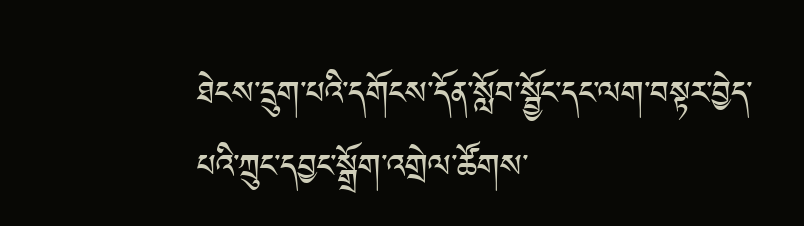ཐེངས་དྲུག་པའི་དགོངས་དོན་སློབ་སྦྱོང་དང་ལག་བསྟར་བྱེད་པའི་ཀྲུང་དབྱང་སྒྲོག་འགྲེལ་ཚོགས་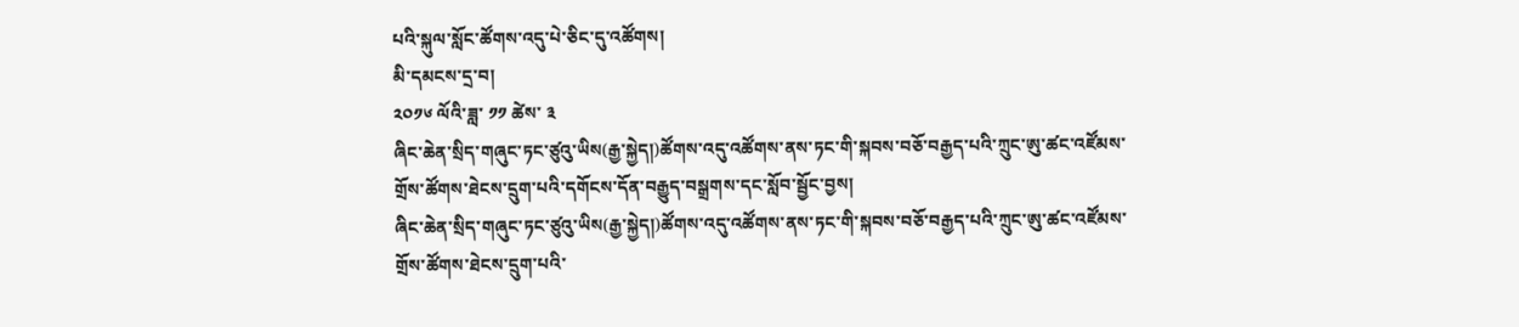པའི་སྐུལ་སློང་ཚོགས་འདུ་པེ་ཅིང་དུ་འཚོགས།
མི་དམངས་དྲ་བ།
༢༠༡༦ ལོའི་ཟླ་ ༡༡ ཚེས་ ༣
ཞིང་ཆེན་སྲིད་གཞུང་ཏང་ཙུའུ་ཡིས(རྒྱ་སྐྱེད།)ཚོགས་འདུ་འཚོགས་ནས་ཏང་གི་སྐབས་བཅོ་བརྒྱད་པའི་ཀྲུང་ཨུ་ཚང་འཛོམས་གྲོས་ཚོགས་ཐེངས་དྲུག་པའི་དགོངས་དོན་བརྒྱུད་བསྒྲགས་དང་སློབ་སྦྱོང་བྱས།
ཞིང་ཆེན་སྲིད་གཞུང་ཏང་ཙུའུ་ཡིས(རྒྱ་སྐྱེད།)ཚོགས་འདུ་འཚོགས་ནས་ཏང་གི་སྐབས་བཅོ་བརྒྱད་པའི་ཀྲུང་ཨུ་ཚང་འཛོམས་གྲོས་ཚོགས་ཐེངས་དྲུག་པའི་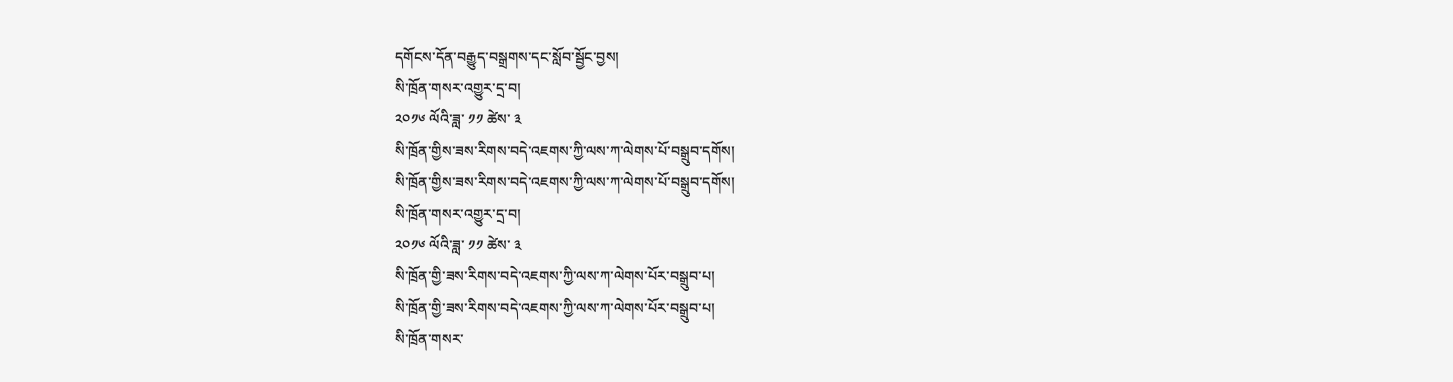དགོངས་དོན་བརྒྱུད་བསྒྲགས་དང་སློབ་སྦྱོང་བྱས།
སི་ཁྲོན་གསར་འགྱུར་དྲ་བ།
༢༠༡༦ ལོའི་ཟླ་ ༡༡ ཚེས་ ༣
སི་ཁྲོན་གྱིས་ཟས་རིགས་བདེ་འཇགས་ཀྱི་ལས་ཀ་ལེགས་པོ་བསྒྲུབ་དགོས།
སི་ཁྲོན་གྱིས་ཟས་རིགས་བདེ་འཇགས་ཀྱི་ལས་ཀ་ལེགས་པོ་བསྒྲུབ་དགོས།
སི་ཁྲོན་གསར་འགྱུར་དྲ་བ།
༢༠༡༦ ལོའི་ཟླ་ ༡༡ ཚེས་ ༣
སི་ཁྲོན་གྱི་ཟས་རིགས་བདེ་འཇགས་ཀྱི་ལས་ཀ་ལེགས་པོར་བསྒྲུབ་པ།
སི་ཁྲོན་གྱི་ཟས་རིགས་བདེ་འཇགས་ཀྱི་ལས་ཀ་ལེགས་པོར་བསྒྲུབ་པ།
སི་ཁྲོན་གསར་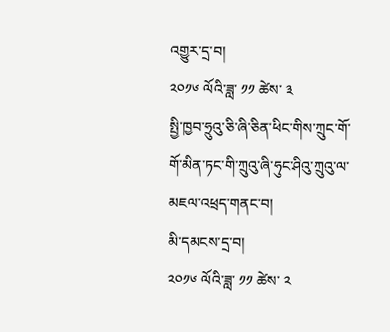འགྱུར་དྲ་བ།
༢༠༡༦ ལོའི་ཟླ་ ༡༡ ཚེས་ ༣
སྤྱི་ཁྱབ་ཧྲུའུ་ཅི་ཞི་ཅིན་ཕིང་གིས་ཀྲུང་གོ་གོ་མིན་ཏང་གི་ཀྲུའུ་ཞི་ཧུང་ཤིའུ་ཀྲུའུ་ལ་མཇལ་འཕྲད་གནང་བ།
མི་དམངས་དྲ་བ།
༢༠༡༦ ལོའི་ཟླ་ ༡༡ ཚེས་ ༢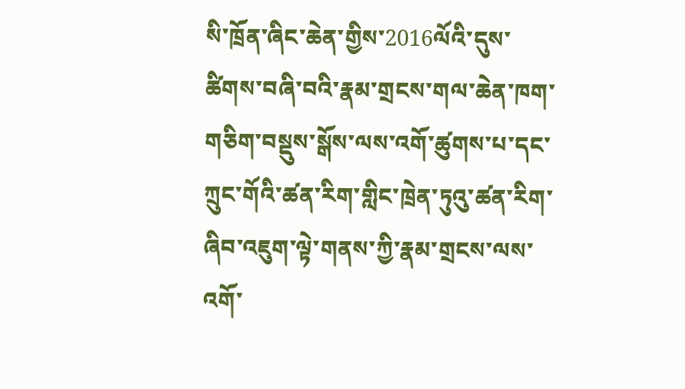སི་ཁྲོན་ཞིང་ཆེན་གྱིས་2016ལོའི་དུས་ཚིགས་བཞི་བའི་རྣམ་གྲངས་གལ་ཆེན་ཁག་གཅིག་བསྡུས་སྒོས་ལས་འགོ་ཚུགས་པ་དང་ཀྲུང་གོའི་ཚན་རིག་གླིང་ཁྲེན་ཏུའུ་ཚན་རིག་ཞིབ་འཇུག་ལྟེ་གནས་ཀྱི་རྣམ་གྲངས་ལས་འགོ་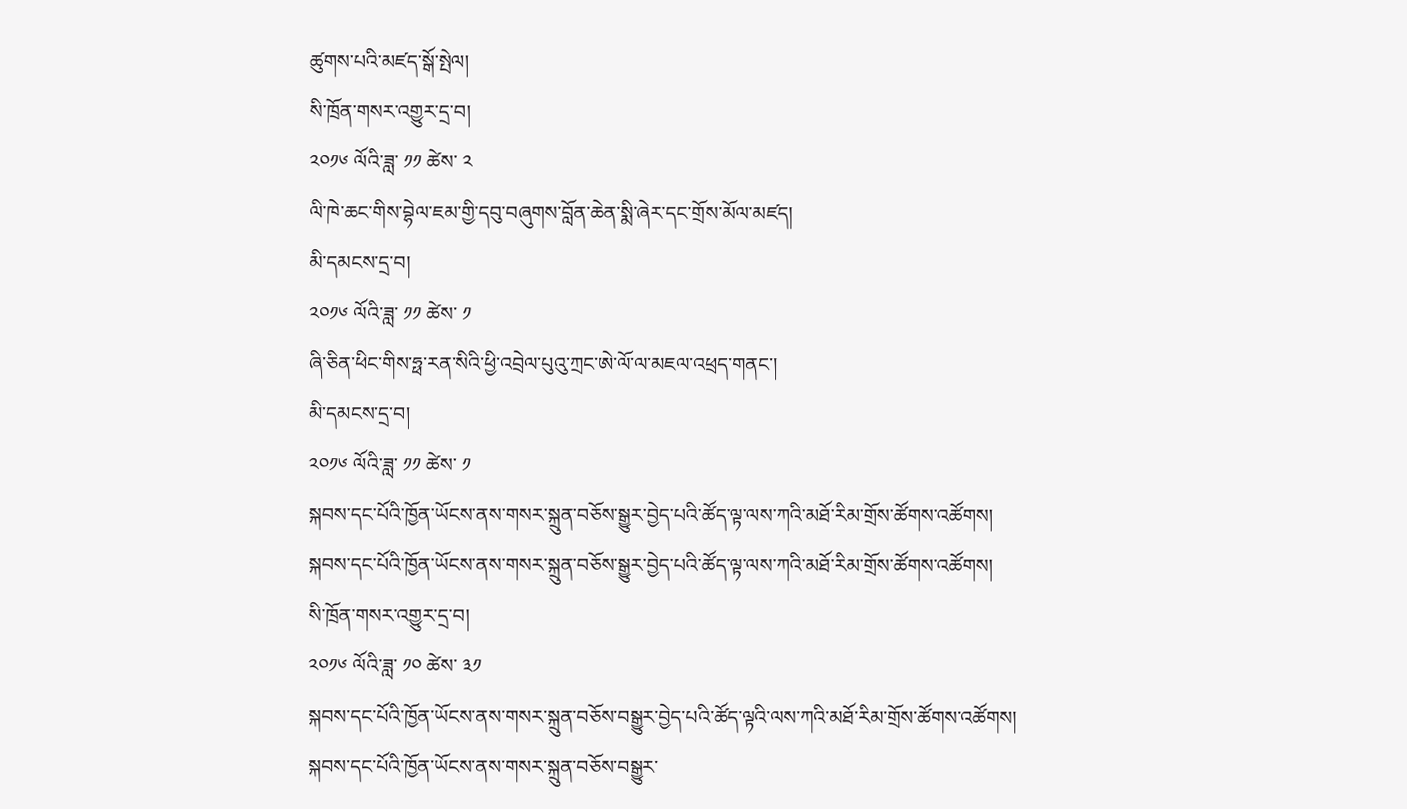ཚུགས་པའི་མཛད་སྒོ་སྤེལ།
སི་ཁྲོན་གསར་འགྱུར་དྲ་བ།
༢༠༡༦ ལོའི་ཟླ་ ༡༡ ཚེས་ ༢
ལི་ཁེ་ཆང་གིས་བྷེལ་ཇམ་གྱི་དབུ་བཞུགས་བློན་ཆེན་སྨི་ཞེར་དང་གྲོས་མོལ་མཛད།
མི་དམངས་དྲ་བ།
༢༠༡༦ ལོའི་ཟླ་ ༡༡ ཚེས་ ༡
ཞི་ཅིན་ཕིང་གིས་ཧྥ་རན་སིའི་ཕྱི་འབྲེལ་པུའུ་ཀྲང་ཨེ་ལོ་ལ་མཇལ་འཕྲད་གནང་།
མི་དམངས་དྲ་བ།
༢༠༡༦ ལོའི་ཟླ་ ༡༡ ཚེས་ ༡
སྐབས་དང་པོའི་ཁྱོན་ཡོངས་ནས་གསར་སྐྲུན་བཅོས་སྒྱུར་བྱེད་པའི་ཚོད་ལྟ་ལས་ཀའི་མཐོ་རིམ་གྲོས་ཚོགས་འཚོགས།
སྐབས་དང་པོའི་ཁྱོན་ཡོངས་ནས་གསར་སྐྲུན་བཅོས་སྒྱུར་བྱེད་པའི་ཚོད་ལྟ་ལས་ཀའི་མཐོ་རིམ་གྲོས་ཚོགས་འཚོགས།
སི་ཁྲོན་གསར་འགྱུར་དྲ་བ།
༢༠༡༦ ལོའི་ཟླ་ ༡༠ ཚེས་ ༣༡
སྐབས་དང་པོའི་ཁྱོན་ཡོངས་ནས་གསར་སྐྲུན་བཅོས་བསྒྱུར་བྱེད་པའི་ཚོད་ལྟའི་ལས་ཀའི་མཐོ་རིམ་གྲོས་ཚོགས་འཚོགས།
སྐབས་དང་པོའི་ཁྱོན་ཡོངས་ནས་གསར་སྐྲུན་བཅོས་བསྒྱུར་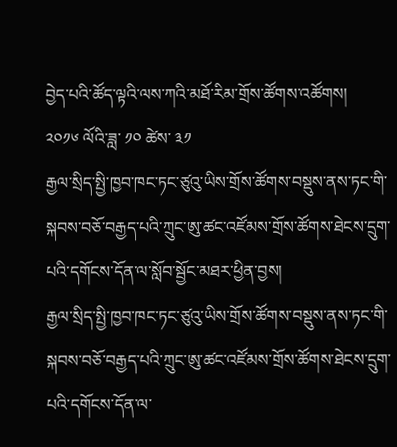བྱེད་པའི་ཚོད་ལྟའི་ལས་ཀའི་མཐོ་རིམ་གྲོས་ཚོགས་འཚོགས།
༢༠༡༦ ལོའི་ཟླ་ ༡༠ ཚེས་ ༣༡
རྒྱལ་སྲིད་སྤྱི་ཁྱབ་ཁང་ཏང་ཙུའུ་ཡིས་གྲོས་ཚོགས་བསྡུས་ནས་ཏང་གི་སྐབས་བཅོ་བརྒྱད་པའི་ཀྲུང་ཨུ་ཚང་འཛོམས་གྲོས་ཚོགས་ཐེངས་དྲུག་པའི་དགོངས་དོན་ལ་སློབ་སྦྱོང་མཐར་ཕྱིན་བྱས།
རྒྱལ་སྲིད་སྤྱི་ཁྱབ་ཁང་ཏང་ཙུའུ་ཡིས་གྲོས་ཚོགས་བསྡུས་ནས་ཏང་གི་སྐབས་བཅོ་བརྒྱད་པའི་ཀྲུང་ཨུ་ཚང་འཛོམས་གྲོས་ཚོགས་ཐེངས་དྲུག་པའི་དགོངས་དོན་ལ་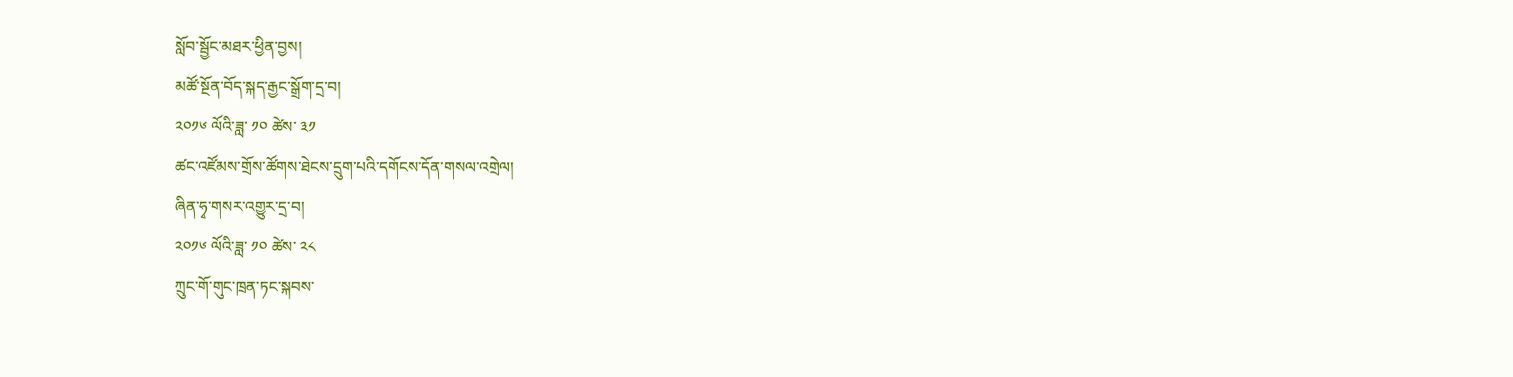སློབ་སྦྱོང་མཐར་ཕྱིན་བྱས།
མཚོ་སྔོན་བོད་སྐད་རྒྱང་སྒྲོག་དྲ་བ།
༢༠༡༦ ལོའི་ཟླ་ ༡༠ ཚེས་ ༣༡
ཚང་འཛོམས་གྲོས་ཚོགས་ཐེངས་དྲུག་པའི་དགོངས་དོན་གསལ་འགྲེལ།
ཞིན་ཧྭ་གསར་འགྱུར་དྲ་བ།
༢༠༡༦ ལོའི་ཟླ་ ༡༠ ཚེས་ ༢༨
ཀྲུང་གོ་གུང་ཁྲན་ཏང་སྐབས་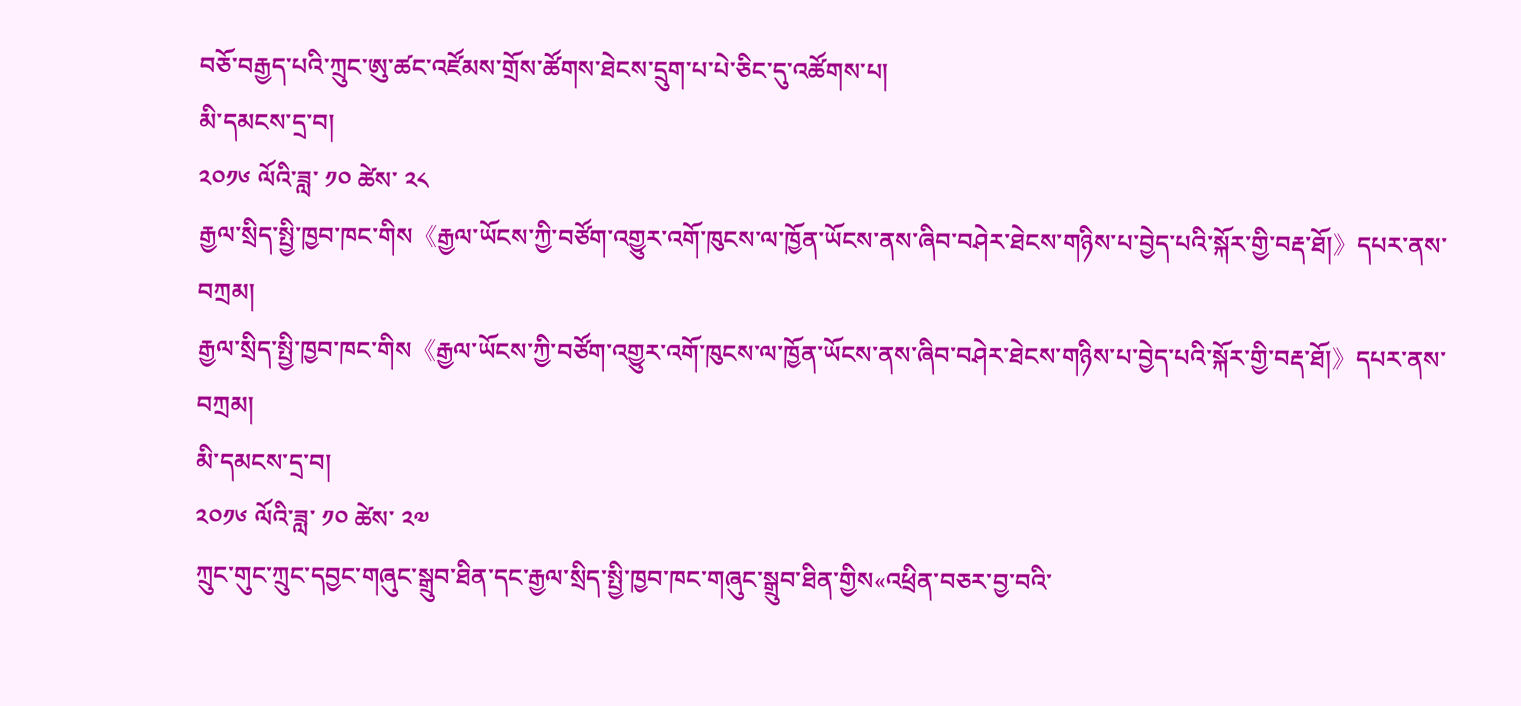བཅོ་བརྒྱད་པའི་ཀྲུང་ཨུ་ཚང་འཛོམས་གྲོས་ཚོགས་ཐེངས་དྲུག་པ་པེ་ཅིང་དུ་འཚོགས་པ།
མི་དམངས་དྲ་བ།
༢༠༡༦ ལོའི་ཟླ་ ༡༠ ཚེས་ ༢༨
རྒྱལ་སྲིད་སྤྱི་ཁྱབ་ཁང་གིས《རྒྱལ་ཡོངས་ཀྱི་བཙོག་འགྱུར་འགོ་ཁུངས་ལ་ཁྱོན་ཡོངས་ནས་ཞིབ་བཤེར་ཐེངས་གཉིས་པ་བྱེད་པའི་སྐོར་གྱི་བརྡ་ཐོ།》དཔར་ནས་བཀྲམ།
རྒྱལ་སྲིད་སྤྱི་ཁྱབ་ཁང་གིས《རྒྱལ་ཡོངས་ཀྱི་བཙོག་འགྱུར་འགོ་ཁུངས་ལ་ཁྱོན་ཡོངས་ནས་ཞིབ་བཤེར་ཐེངས་གཉིས་པ་བྱེད་པའི་སྐོར་གྱི་བརྡ་ཐོ།》དཔར་ནས་བཀྲམ།
མི་དམངས་དྲ་བ།
༢༠༡༦ ལོའི་ཟླ་ ༡༠ ཚེས་ ༢༧
ཀྲུང་གུང་ཀྲུང་དབྱང་གཞུང་སྒྲུབ་ཐིན་དང་རྒྱལ་སྲིད་སྤྱི་ཁྱབ་ཁང་གཞུང་སྒྲུབ་ཐིན་གྱིས«འཕྲིན་བཅར་བྱ་བའི་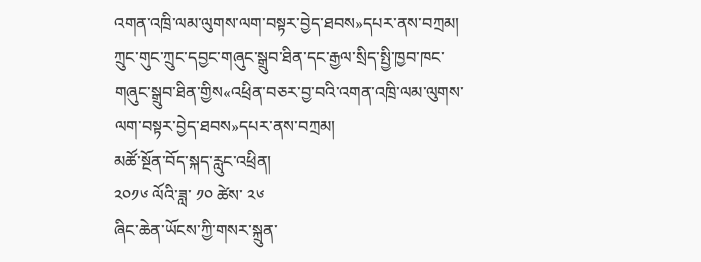འགན་འཁྲི་ལམ་ལུགས་ལག་བསྟར་བྱེད་ཐབས»དཔར་ནས་བཀྲམ།
ཀྲུང་གུང་ཀྲུང་དབྱང་གཞུང་སྒྲུབ་ཐིན་དང་རྒྱལ་སྲིད་སྤྱི་ཁྱབ་ཁང་གཞུང་སྒྲུབ་ཐིན་གྱིས«འཕྲིན་བཅར་བྱ་བའི་འགན་འཁྲི་ལམ་ལུགས་ལག་བསྟར་བྱེད་ཐབས»དཔར་ནས་བཀྲམ།
མཚོ་སྔོན་བོད་སྐད་རླུང་འཕྲིན།
༢༠༡༦ ལོའི་ཟླ་ ༡༠ ཚེས་ ༢༦
ཞིང་ཆེན་ཡོངས་ཀྱི་གསར་སྐྲུན་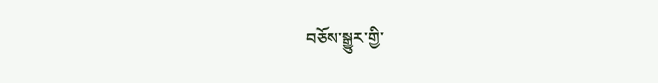བཅོས་སྒྱུར་གྱི་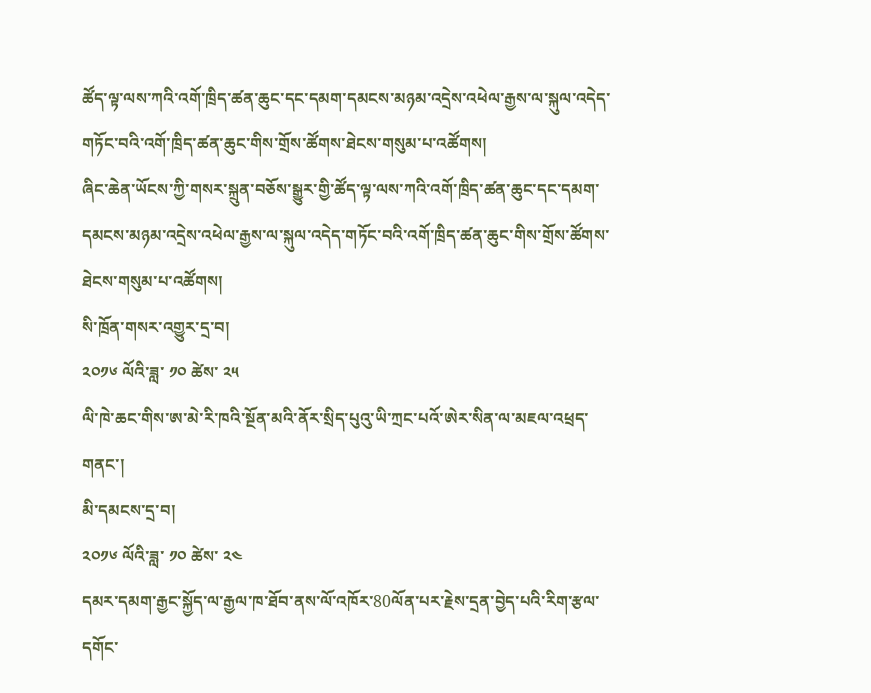ཚོད་ལྟ་ལས་ཀའི་འགོ་ཁྲིད་ཚན་ཆུང་དང་དམག་དམངས་མཉམ་འདྲེས་འཕེལ་རྒྱས་ལ་སྐུལ་འདེད་གཏོང་བའི་འགོ་ཁྲིད་ཚན་ཆུང་གིས་གྲོས་ཚོགས་ཐེངས་གསུམ་པ་འཚོགས།
ཞིང་ཆེན་ཡོངས་ཀྱི་གསར་སྐྲུན་བཅོས་སྒྱུར་གྱི་ཚོད་ལྟ་ལས་ཀའི་འགོ་ཁྲིད་ཚན་ཆུང་དང་དམག་དམངས་མཉམ་འདྲེས་འཕེལ་རྒྱས་ལ་སྐུལ་འདེད་གཏོང་བའི་འགོ་ཁྲིད་ཚན་ཆུང་གིས་གྲོས་ཚོགས་ཐེངས་གསུམ་པ་འཚོགས།
སི་ཁྲོན་གསར་འགྱུར་དྲ་བ།
༢༠༡༦ ལོའི་ཟླ་ ༡༠ ཚེས་ ༢༥
ལི་ཁེ་ཆང་གིས་ཨ་མེ་རི་ཁའི་སྔོན་མའི་ནོར་སྲིད་པུའུ་ཡི་ཀྲང་པའོ་ཨེར་སིན་ལ་མཇལ་འཕྲད་གནང་།
མི་དམངས་དྲ་བ།
༢༠༡༦ ལོའི་ཟླ་ ༡༠ ཚེས་ ༢༤
དམར་དམག་རྒྱང་སྐྱོད་ལ་རྒྱལ་ཁ་ཐོབ་ནས་ལོ་འཁོར་80ལོན་པར་རྗེས་དྲན་བྱེད་པའི་རིག་རྩལ་དགོང་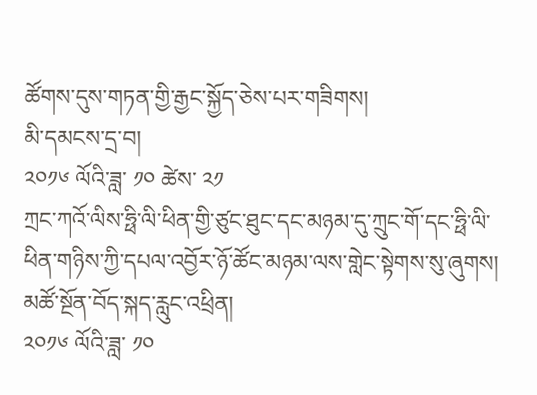ཚོགས་དུས་གཏན་གྱི་རྒྱང་སྐྱོད་ཅེས་པར་གཟིགས།
མི་དམངས་དྲ་བ།
༢༠༡༦ ལོའི་ཟླ་ ༡༠ ཚེས་ ༢༡
ཀྲང་ཀའོ་ལིས་ཧྥི་ལི་ཕིན་གྱི་ཙུང་ཐུང་དང་མཉམ་དུ་ཀྲུང་གོ་དང་ཧྥི་ལི་ཕིན་གཉིས་ཀྱི་དཔལ་འབྱོར་ཉོ་ཚོང་མཉམ་ལས་གླེང་སྟེགས་སུ་ཞུགས།
མཚོ་སྔོན་བོད་སྐད་རླུང་འཕྲིན།
༢༠༡༦ ལོའི་ཟླ་ ༡༠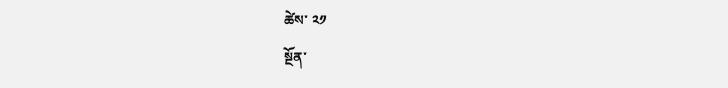ཚེས་ ༢༡
སྔོན་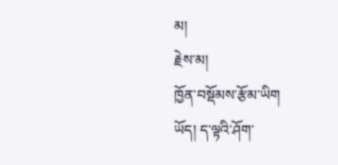མ།
རྗེས་མ།
ཁྱོན་བསྡོམས་རྩོམ་ཡིག
ཡོད། ད་ལྟའི་ཤོག་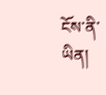ངོས་ནི་
ཡིན།